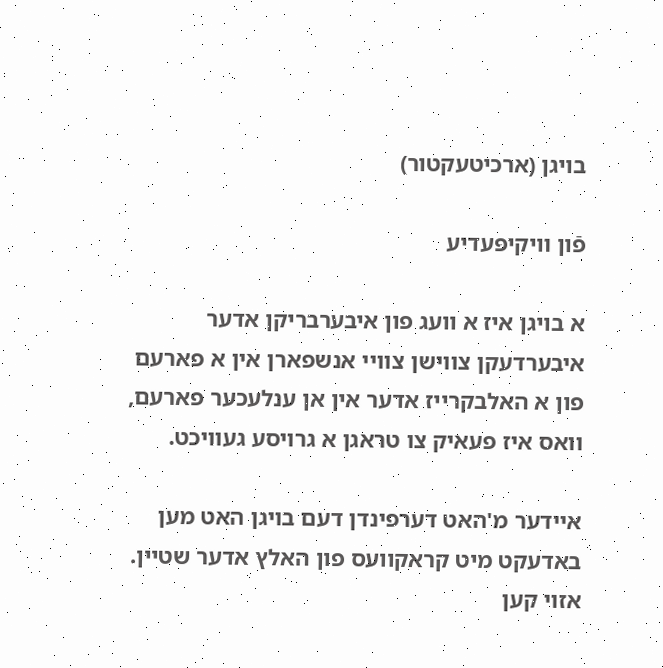בויגן (ארכיטעקטור)

פֿון װיקיפּעדיע

א בויגן איז א וועג פון איבערבריקן אדער איבערדעקן צווישן צוויי אנשפארן אין א פארעם פון א האלבקרייז אדער אין אן ענלעכער פארעם, וואס איז פעאיק צו טראגן א גרויסע געוויכט.

איידער מ'האט דערפינדן דעם בויגן האט מען באדעקט מיט קראקוועס פון האלץ אדער שטיין. אזוי קען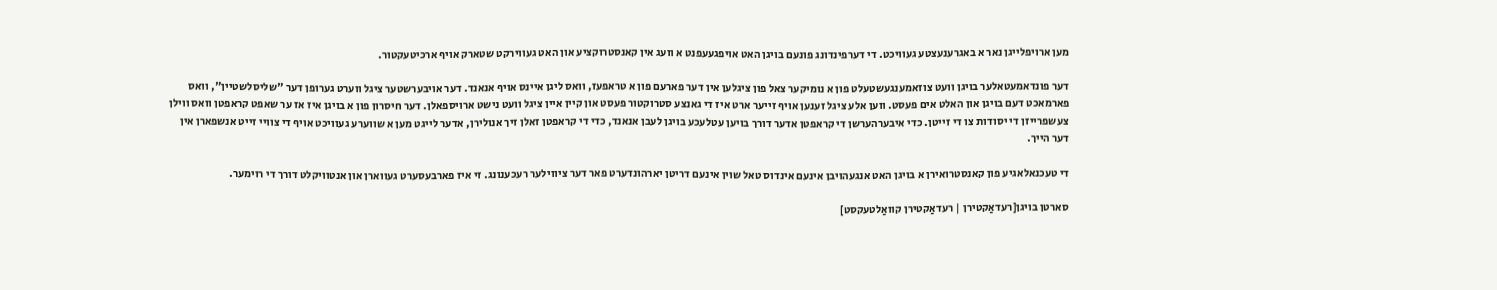מען ארויפלייגן נאר א באגרענעצטע געוויכט. די דערפינדונג פונעם בויגן האט אויפגעעפנט א וועג אין קאנסטרוקציע און האט געווירקט שטארק אויף ארכיטעקטור.

דער פונדאמעטאלער בויגן וועט צוזאמענגעשטעלט פון א נומיקער צאל פון ציגלען אין דער פארעם פון א טראפעז, וואס ליגן איינס אויף אנאנד. דער אויבערשטער ציגל ווערט גערופן דער "שליסלשטיין", וואס פארמאכט דעם בויגן און האלט אים פעסט. ווען אלע ציגל זענען אויף זייער ארט איז די גאנצע סטרוקטור פעסט און קיין איין ציגל וועט נישט ארויספאלן. דער חיסרון פון א בויגן איז אז ער שאפט קראפטן וואס ווילן צעשפרייזן די יסודות צו די זייטן. כדי איבערהערשן די קראפטן אדער דורך בויען עטלעכע בויגן לעבן אנאנד, כדי די קראפטן זאלן זיך אנולירן, אדער לייגט מען א שווערע געוויכט אויף די צוויי זייט אנשפארן אין דער הייך.

די טעכנאלאגיע פון קאנסטרואירן א בויגן האט אנגעהויבן אינעם אינדוס טאל שוין אינעם דריטן יארהונדערט פאר דער ציווילער רעכענונג. זי איז פארבעסערט געווארן און אנטוויקלט דורך די רוימער.

סארטן בויגן[רעדאַקטירן | רעדאַקטירן קוואַלטעקסט]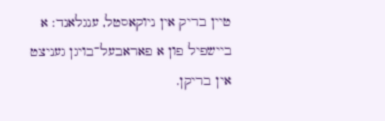טיין בריק אין ניוקאסטל, ענגלאנד: א ביישפיל פון א פאראבעל־בויגן געניצט אין בריקן.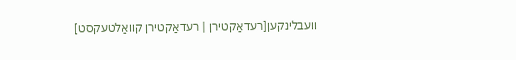וועבלינקען[רעדאַקטירן | רעדאַקטירן קוואַלטעקסט]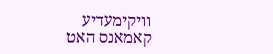וויקימעדיע קאמאנס האט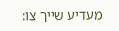מעדיע שייך צו: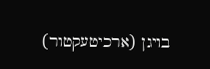בויגן (ארכיטעקטור)